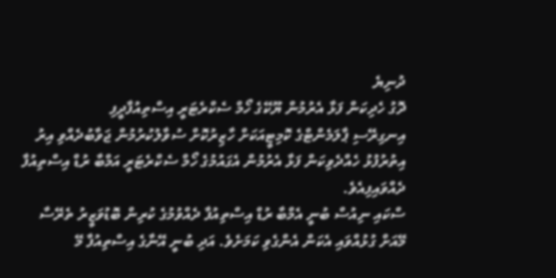ދުނިޔެ
ދޮގު ހެދިކަން ފަޅާ އެރުމުން ޔޫކޭގެ ހޯމް ސެކްރެޓަރީ އިސްތިއުފާދީފި
އިނގިރޭސި ޕާލަމެންޓްގެ ކޮމިޓީއަކަށް ހާޒިރުކޮށް ސުވާލުކުރުމުން ޖަވާބުދެއްވި އިރު އިތުރުފުޅު ހެއްދެވިކަން ފަޅާ އެރުމުން އެގައުމުގެ ހޯމް ސެކްރެޓަރީ އަމްބާ ރުޑް އިސްތިއުފާ ދެއްވައިފިއެވެ.
ސްކައި ނިއުސް ބުނީ އެމްބާ ރުޑް އިސްތިއުފާ ދެއްވުމުގެ ކުރިން ބޮޑުވަޒީރު ތެރޭސާ މޭއަށް ގުޅުއްވައި އެކަން އެންގެވި ކަމަށެވެ. އަދި ބުނީ އޭނާގެ އިސްތިއުފާ މޭ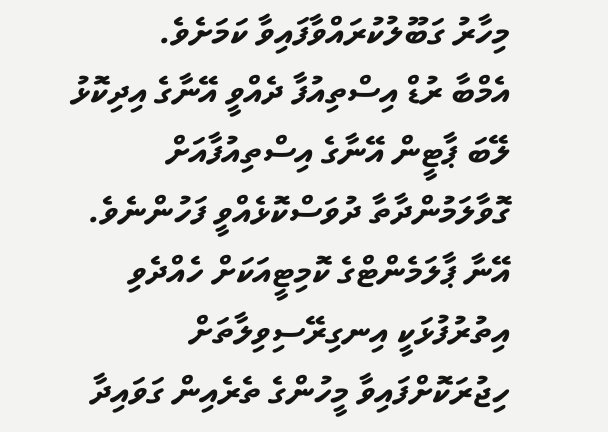މިހާރު ގަބޫލުކުރައްވާފައިވާ ކަމަށެވެ.
އެމްބާ ރުޑް އިސްތިއުފާ ދެއްވީ އޭނާގެ އިދިކޮޅު ލޭބަ ޕާޓީން އޭނާގެ އިސްތިއުފާއަށް ގޮވާލަމުންދާތާ ދުވަސްކޮޅެއްވީ ފަހުންނެވެ. އޭނާ ޕާލަމެންޓްގެ ކޮމިޓީއަކަށް ހެއްދެވި އިތުރުފުޅަކީ އިނގިރޭސިވިލާތަށް ހިޖުރަކޮށްފައިވާ މީހުންގެ ތެރެއިން ގަވައިދާ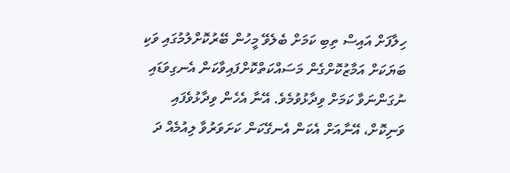ހިލާފަށް އައިސް ތިބި ކަމަށް ބެލެވޭ މީހުން ބޭރުކޮށްލުމުގައި ވަކި ބަޔަކަށް އަމާޒުކޮށްގެން މަސައްކަތްކޮށްފައިވާކަން އެނގިވަޑައި ނުގަންނަވާ ކަމަށް ވިދާޅުވުމެވެ. އޭނާ އެހެން ވިދާޅުވެފައި ވަނިކޮށް، އޭނާއަށް އެކަން އެނގޭކަން ކަށަވަރުވާ ލިއުމެއް ދަ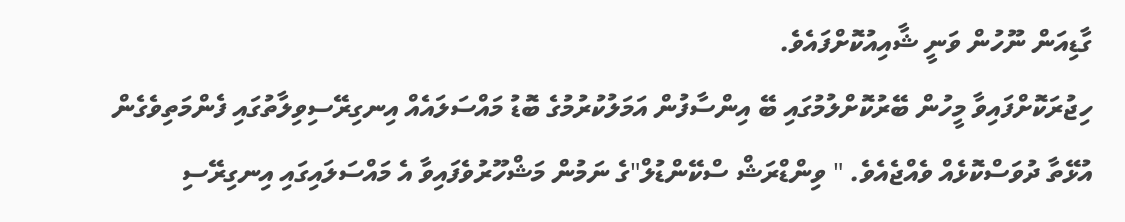ގާޑިއަން ނޫހުން ވަނީ ޝާއިއުކޮށްފައެވެ.
ހިޖުރަކޮށްފައިވާ މީހުން ބޭރުކޮށްލުމުގައި ބޭ އިންސާފުން އަމަލުކުރުމުގެ ބޮޑު މައްސަލައެއް އިނގިރޭސިވިލާތުގައި ފެންމަތިވެގެން އުޅޭތާ ދުވަސްކޮޅެއް ވެއްޖެއެވެ. " ވިންޑްރަޝް ސްކޭންޑުލް"ގެ ނަމުން މަޝްހޫރުވެފައިވާ އެ މައްސަލައިގައި އިނގިރޭސި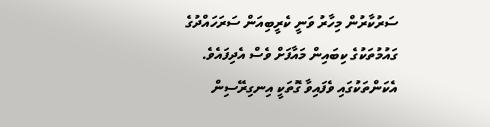ސަރުކާރުން މިހާރު ވަނީ ކެރީބިއަން ސަރަހައްދުގެ ގައުމުތަކުގެ ކިބައިން މައާފަށް ވެސް އެދިފައެވެ. އެކަންތަކުގައި ވެފައިވާ ގޮތަކީ އިނގިރޭސިން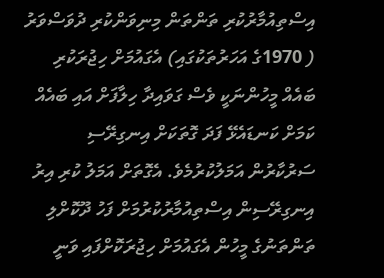އިސްތިއުމާރުކުރި ތަންތަން މިނިވަންކުރި ދުވަސްވަރު ( 1970ގެ އަހަރުތަކުގައި) އެގައުމަށް ހިޖުރަކުރި ބައެއް މީހުންނަކީ ވެސް ގަވައިދާ ހިލާފަށް އައި ބައެއް ކަމަށް ކަނޑައެޅޭ ފަދަ ގޮތަކަށް އިނގިރޭސި ސަރުކާރުން އަމަލުކުރުމެވެ. އެގޮތަށް އަމަލު ކުރި އިރު އިނގިރޭސިން އިސްތިއުމާރުކުރުމަށް ފަހު ދޫކޮށްލި ތަންތަނުގެ މީހުން އެގައުމަށް ހިޖުރަކޮށްފައި ވަނީ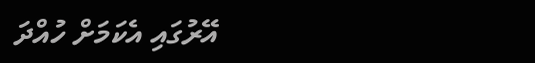އޭރުގައި އެކަމަށް ހުއްދަ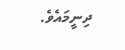ދިނީމައެވެ.